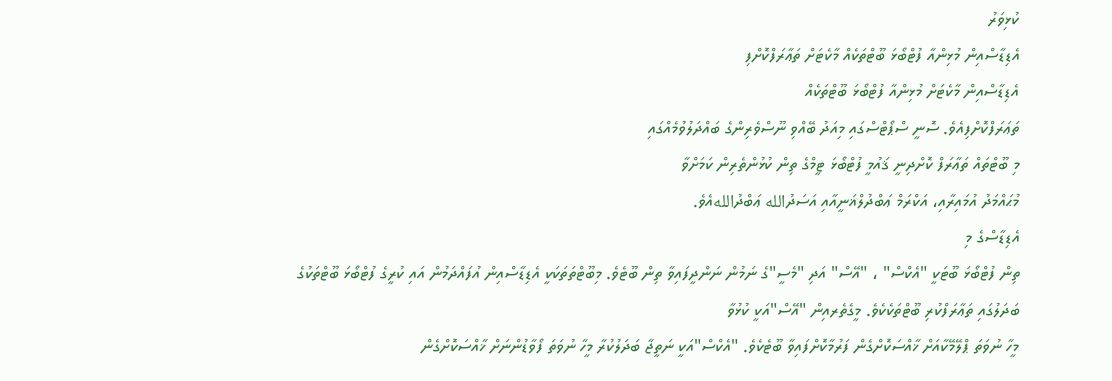ކުޅިވަރު
އެޑިޑާސްއިން މުޅިންއާ ފުޓްބޯޅަ ބޫޓްތަކެއް މާކެޓަށް ތަޢާރަފްކޮށްފި
އެޑިޑާސްއިން މާކެޓަށް މުޅިންއާ ފުޓްބޯޅަ ބޫޓްތަކެއް
ތަޢަރަފްކޮށްފިއެވެ. ސޮނީ ސްޕޯޓްސްގައި މިއަދު ބޭއްވި ނޫސްވެރިންގެ ބައްދަލުވުމެއްގައި
މި ބޫޓްތައް ތަޢާރަފް ކޮށްދިނީ ޤައުމީ ފުޓްބޯޅަ ޓީމްގެ ތިން ކުޅުންތެރިން ކަމަށްވާ
މުޙައްމަދު އުމައިރާއި، އަކްރަމް ޢަބްދުލްޣަނީއާއި އަސަދުالله ޢަބްދުاللهއެވެ.
އެޑިޑާސްގެ މި
ތިން ފުޓްބޯޅަ ބޫޓަކީ "އެކްސް" ، "އޭސް" އަދި "މެސީ"ގެ ނަމުން ނަންދީފައިވާ ތިން ބޫޓެވެ. މިބޫޓްތަތަކަކީ އެޑިޑާސްއިން އުފައްދަމުން އައި ކުރީގެ ފުޓްބޯޅަ ބޫޓްތަކުގެ
ބަދަލުގައި ތަޢާރަފްކުރި ބޫޓްތަކެކެވެ. މީގެތެރއިން "އޭސް"އަކީ ކުޅުވާ
މީހާ ނުވަތަ ޕްލޭމޭކާއަށް ޚާއްސަކޮށްގެން ފަރުމާކޮށްފައިވާ ބޫޓެކެވެ. "އެކްސް"އަކީ ނަތީޖާ ބަދަލުކުރާ މީހާ ނުވަތަ ފޯވާޑުންނަށް ޚާއްސަކޮށްގެން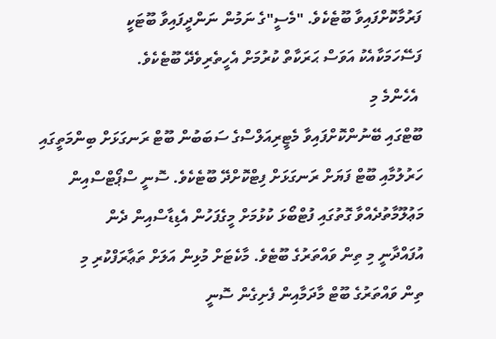ފަރުމާކޮށްފައިވާ ބޫޓެކެވެ. "މެސީ"ގެ ނަމުން ނަންދީފައިވާ ބޫޓަކީ
ފަސޭހަމަކާއެކު އަވަސް ޙަރަކާތް ކުރުމަށް އެހީތެރިވެދޭ ބޫޓެކެވެ.
 އެހެންމެ މި
ބޫޓްގައި ބޭނުންކޮށްފައިވާ މެޓީރިއަލްސްގެ ސަބަބުން ބޫޓް ރަނގަޅަށް ބިންމަތީގައި
ހަރުލުމާއި ބޫޓް ފަޔަށް ރަނގަޅަށް ފިޓްކޮށްދޭ ބޫޓެކެވެ. ސޮނީ ސްޕޯޓްސްއިން
މަޢުލޫމާތުދެއްވާ ގޮތުގައި ފުޓްބޯޅަ ކުޅުމަށް މީގެފަހުން އެޑިޑާސްއިން ދެން
އުފައްދާނީ މި ތިން ވައްތަރުގެ ބޫޓެވެ. މާކެޓަށް މުޅިން އަލަށް ތަޢާރަފްކުރި މި
ތިން ވައްތަރުގެ ބޫޓް މާދަމާއިން ފެށިގެން ސޮނީ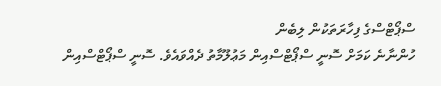ސްޕޯޓްސްގެ ފިހާރަތަކުން ލިބެން
ހުންނާނެ ކަމަށް ސޮނީ ސްޕޯޓްސްއިން މަޢުލޫމާތު ދެއްވައެވެ. ސޮނީ ސްޕޯޓްސްއިން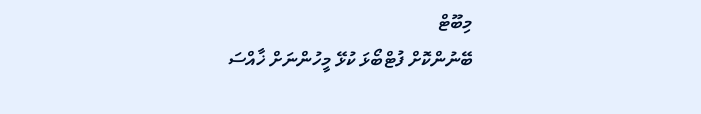މިބޫޓް
ބޭނުންކޮށް ފުޓްބޯޅަ ކުޅޭ މީހުންނަށް ޚާއްސަ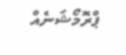ޕްރޮމޯޝަނެއް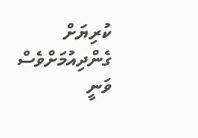ކުރިޔަށް
ގެންދިއުމަށްވެސް ވަނީ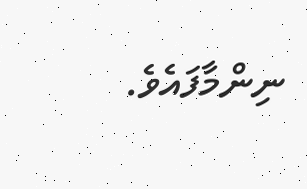ނިންމާފައެވެ.